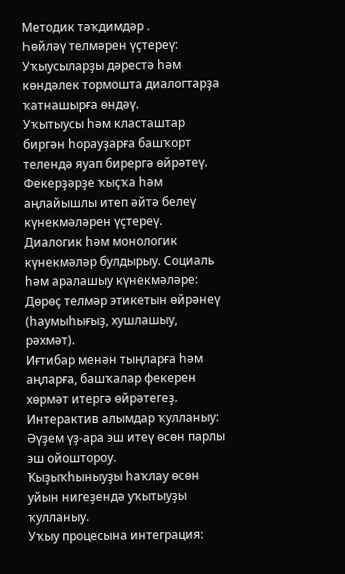Методик тәҡдимдәр .
Һөйләү телмәрен үҫтереү:
Уҡыусыларҙы дәрестә һәм көндәлек тормошта диалогтарҙа ҡатнашырға өндәү.
Уҡытыусы һәм класташтар биргән һорауҙарға башҡорт телендә яуап бирергә өйрәтеү.
Фекерҙәрҙе ҡыҫҡа һәм аңлайышлы итеп әйтә белеү күнекмәләрен үҫтереү.
Диалогик һәм монологик күнекмәләр булдырыу. Социаль һәм аралашыу күнекмәләре:
Дөрөҫ телмәр этикетын өйрәнеү (һаумыһығыҙ, хушлашыу, рәхмәт).
Иғтибар менән тыңларға һәм аңларға, башҡалар фекерен хөрмәт итергә өйрәтегеҙ.
Интерактив алымдар ҡулланыу:
Әүҙем үҙ-ара эш итеү өсөн парлы эш ойоштороу.
Ҡыҙыҡһыныуҙы һаҡлау өсөн уйын нигеҙендә уҡытыуҙы ҡулланыу.
Уҡыу процесына интеграция: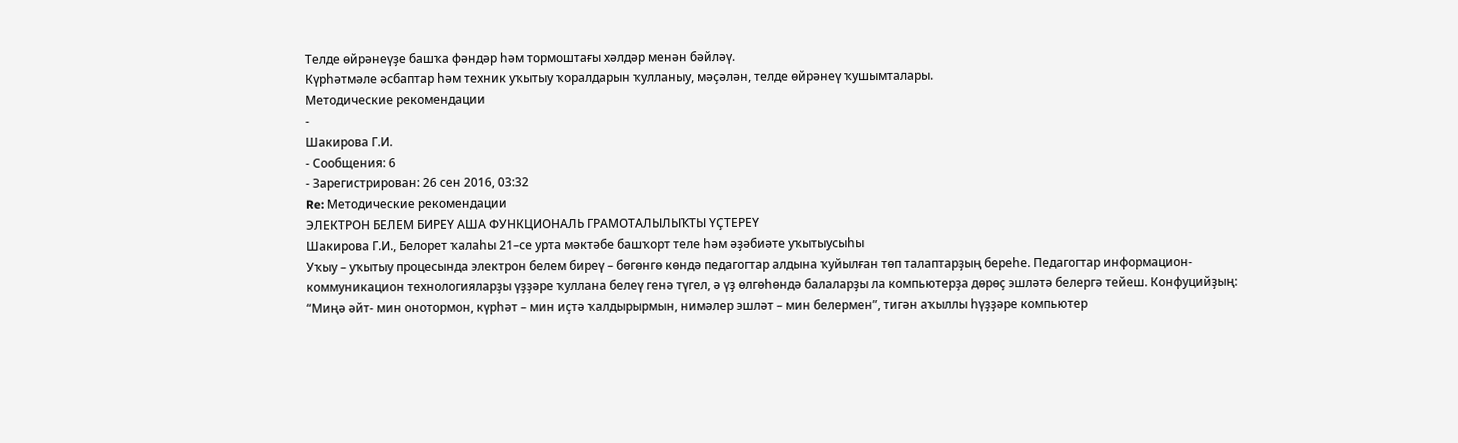Телде өйрәнеүҙе башҡа фәндәр һәм тормоштағы хәлдәр менән бәйләү.
Күрһәтмәле әсбаптар һәм техник уҡытыу ҡоралдарын ҡулланыу, мәҫәлән, телде өйрәнеү ҡушымталары.
Методические рекомендации
-
Шакирова Г.И.
- Сообщения: 6
- Зарегистрирован: 26 сен 2016, 03:32
Re: Методические рекомендации
ЭЛЕКТРОН БЕЛЕМ БИРЕҮ АША ФУНКЦИОНАЛЬ ГРАМОТАЛЫЛЫҠТЫ ҮҪТЕРЕҮ
Шакирова Г.И., Белорет ҡалаһы 21–се урта мәктәбе башҡорт теле һәм әҙәбиәте уҡытыусыһы
Уҡыу – уҡытыу процесында электрон белем биреү – бөгөнгө көндә педагогтар алдына ҡуйылған төп талаптарҙың береһе. Педагогтар информацион- коммуникацион технологияларҙы үҙҙәре ҡуллана белеү генә түгел, ә үҙ өлгөһөндә балаларҙы ла компьютерҙа дөрөҫ эшләтә белергә тейеш. Конфуцийҙың: “Миңә әйт- мин онотормон, күрһәт – мин иҫтә ҡалдырырмын, нимәлер эшләт – мин белермен”, тигән аҡыллы һүҙҙәре компьютер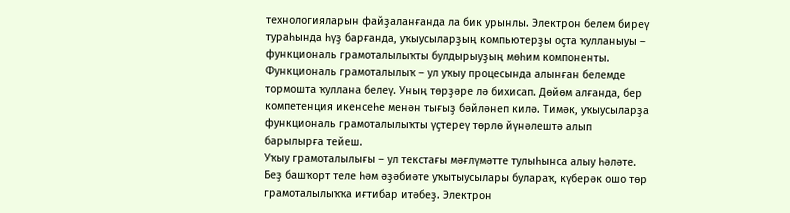технологияларын файҙаланғанда ла бик урынлы. Электрон белем биреү тураһында һүҙ барғанда, уҡыусыларҙың компьютерҙы оҫта ҡулланыуы – функциональ грамоталылыҡты булдырыуҙың мөһим компоненты.
Функциональ грамоталылыҡ – ул уҡыу процесында алынған белемде тормошта ҡуллана белеү. Уның төрҙәре лә бихисап. Дөйөм алғанда, бер компетенция икенсеһе менән тығыҙ бәйләнеп килә. Тимәк, уҡыусыларҙа функциональ грамоталылыҡты үҫтереү төрлө йүнәлештә алып барылырға тейеш.
Уҡыу грамоталылығы – ул текстағы мәғлүмәтте тулыһынса алыу һәләте. Беҙ башҡорт теле һәм әҙәбиәте уҡытыусылары булараҡ, күберәк ошо төр грамоталылыҡҡа иғтибар итәбеҙ. Электрон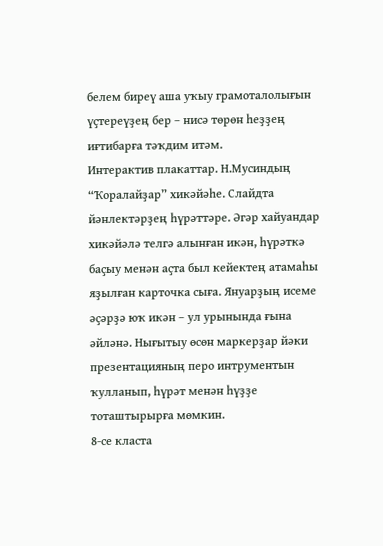белем биреү аша уҡыу грамоталолығын үҫтереүҙең бер – нисә төрөн һеҙҙең иғтибарға тәҡдим итәм.
Интерактив плакаттар. Н.Мусиндың “Ҡоралайҙар” хикәйәһе. Слайдта йәнлектәрҙең һүрәттәре. Әгәр хайуандар хикәйәлә телгә алынған икән, һүрәткә баҫыу менән аҫта был кейектең атамаһы яҙылған карточка сыға. Януарҙың исеме әҫәрҙә юҡ икән – ул урынында ғына әйләнә. Нығытыу өсөн маркерҙар йәки презентацияның перо интрументын ҡулланып, һүрәт менән һүҙҙе тоташтырырға мөмкин.
8-се класта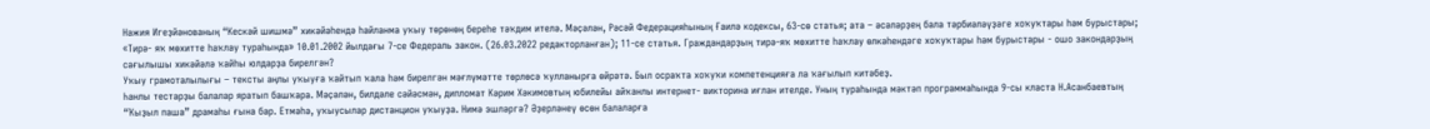Нажия Игеҙйәнованың “Кескәй шишмә” хикәйәһендә һайланма уҡыу төрөнөң береһе тәҡдим ителә. Мәҫәлән, Рәсәй Федерацияһының Ғаилә кодексы, 63-сө статья; ата – әсәләрҙең бала тәрбиәләүҙәге хоҡуҡтары һәм бурыстары; «Тирә- яҡ мөхитте һаҡлау тураһында» 10.01.2002 йылдағы 7-се Федераль закон. (26.03.2022 редакторланған); 11-се статья. Граждандарҙың тирә-яҡ мөхитте һаҡлау өлкәһендәге хоҡуҡтары һәм бурыстары - ошо закондарҙың сағылышы хикәйәлә ҡайһы юлдарҙа бирелгән?
Уҡыу грамоталылығы – тексты аңлы уҡыуға ҡайтып ҡала һәм бирелгән мәғлүмәтте төрлөсә ҡулланырға өйрәтә. Был осраҡта хоҡуҡи компетенцияға ла ҡағылып китәбеҙ.
Һанлы тестарҙы балалар яратып башҡара. Мәҫәлән, билдәле сәйәсмән, дипломат Кәрим Хәкимовтың юбилейы айҡанлы интернет- викторина иғлан ителде. Уның тураһында мәктәп программаһында 9-сы класта Н.Асанбаевтың “Ҡыҙыл паша” драмаһы ғына бар. Етмәһә, уҡыусылар дистанцион уҡыуҙа. Нимә эшләргә? Әҙерләнеү өсөн балаларға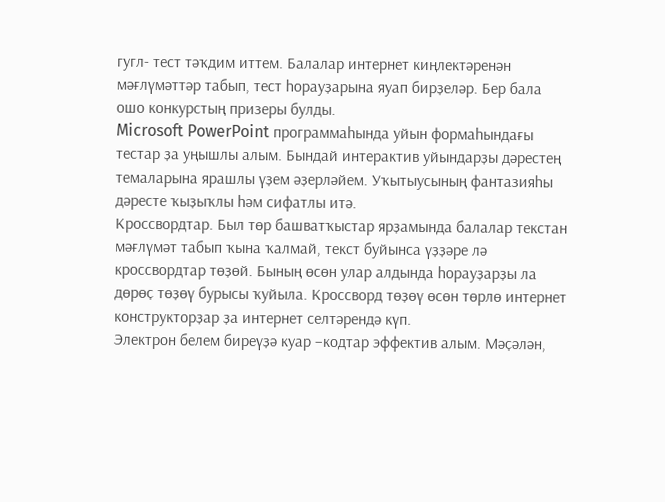гугл- тест тәҡдим иттем. Балалар интернет киңлектәренән мәғлүмәттәр табып, тест һорауҙарына яуап бирҙеләр. Бер бала ошо конкурстың призеры булды.
Microsoft PowerPoint программаһында уйын формаһындағы тестар ҙа уңышлы алым. Бындай интерактив уйындарҙы дәрестең темаларына ярашлы үҙем әҙерләйем. Уҡытыусының фантазияһы дәресте ҡыҙыҡлы һәм сифатлы итә.
Кроссвордтар. Был төр башватҡыстар ярҙамында балалар текстан мәғлүмәт табып ҡына ҡалмай, текст буйынса үҙҙәре лә кроссвордтар төҙөй. Бының өсөн улар алдында һорауҙарҙы ла дөрөҫ төҙөү бурысы ҡуйыла. Кроссворд төҙөү өсөн төрлө интернет конструкторҙар ҙа интернет селтәрендә күп.
Электрон белем биреүҙә куар –кодтар эффектив алым. Мәҫәлән,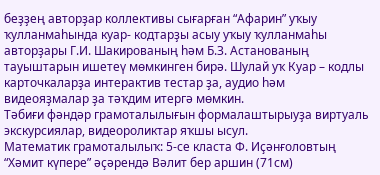беҙҙең авторҙар коллективы сығарған “Афарин” уҡыу ҡулланмаһында куар- кодтарҙы асыу уҡыу ҡулланмаһы авторҙары Г.И. Шакированың һәм Б.З. Астанованың тауыштарын ишетеү мөмкинген бирә. Шулай уҡ Куар – кодлы карточкаларҙа интерактив тестар ҙа, аудио һәм видеояҙмалар ҙа тәҡдим итергә мөмкин.
Тәбиғи фәндәр грамоталылығын формалаштырыуҙа виртуаль экскурсиялар, видеороликтар яҡшы ысул.
Математик грамоталылыҡ: 5-се класта Ф. Иҫәнғоловтың “Хәмит күпере” әҫәрендә Вәлит бер аршин (71см)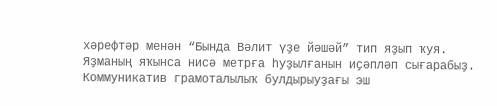хәрефтәр менән “Бында Вәлит үҙе йәшәй” тип яҙып ҡуя. Яҙманың яҡынса нисә метрға һуҙылғанын иҫәпләп сығарабыҙ.
Коммуникатив грамоталылыҡ булдырыуҙағы эш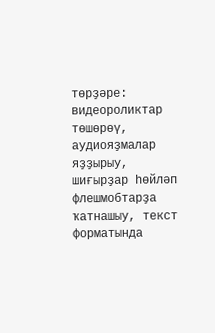төрҙәре: видеороликтар төшөрөү, аудиояҙмалар яҙҙырыу, шиғырҙар һөйләп флешмобтарҙа ҡатнашыу, текст форматында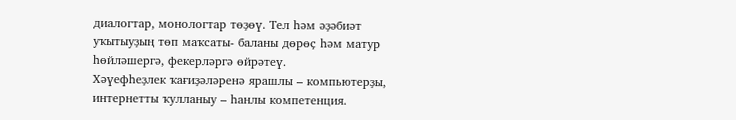диалогтар, монологтар төҙөү. Тел һәм әҙәбиәт уҡытыуҙың төп маҡсаты- баланы дөрөҫ һәм матур һөйләшергә, фекерләргә өйрәтеү.
Хәүефһеҙлек ҡағиҙәләренә ярашлы – компьютерҙы, интернетты ҡулланыу – һанлы компетенция.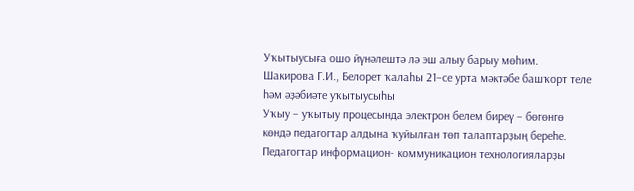Уҡытыусыға ошо йүнәлештә лә эш алыу барыу мөһим.
Шакирова Г.И., Белорет ҡалаһы 21–се урта мәктәбе башҡорт теле һәм әҙәбиәте уҡытыусыһы
Уҡыу – уҡытыу процесында электрон белем биреү – бөгөнгө көндә педагогтар алдына ҡуйылған төп талаптарҙың береһе. Педагогтар информацион- коммуникацион технологияларҙы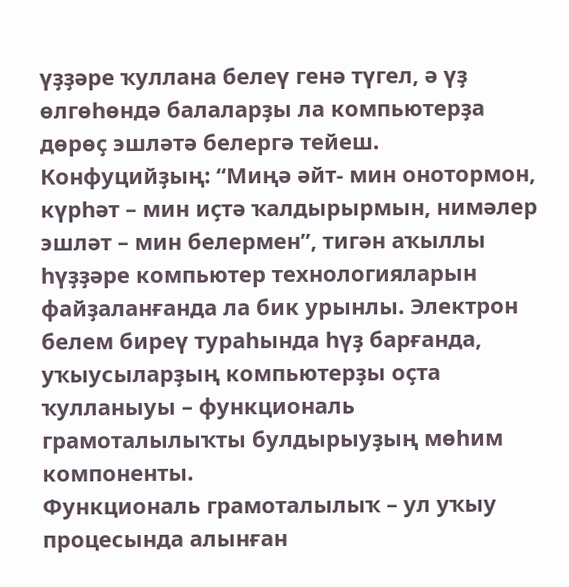үҙҙәре ҡуллана белеү генә түгел, ә үҙ өлгөһөндә балаларҙы ла компьютерҙа дөрөҫ эшләтә белергә тейеш. Конфуцийҙың: “Миңә әйт- мин онотормон, күрһәт – мин иҫтә ҡалдырырмын, нимәлер эшләт – мин белермен”, тигән аҡыллы һүҙҙәре компьютер технологияларын файҙаланғанда ла бик урынлы. Электрон белем биреү тураһында һүҙ барғанда, уҡыусыларҙың компьютерҙы оҫта ҡулланыуы – функциональ грамоталылыҡты булдырыуҙың мөһим компоненты.
Функциональ грамоталылыҡ – ул уҡыу процесында алынған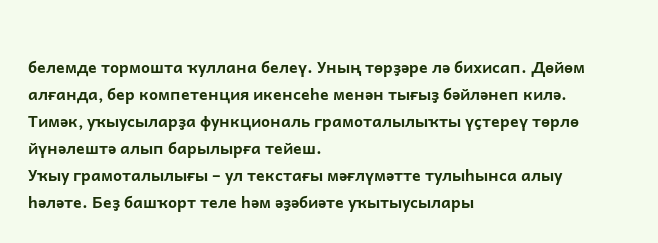белемде тормошта ҡуллана белеү. Уның төрҙәре лә бихисап. Дөйөм алғанда, бер компетенция икенсеһе менән тығыҙ бәйләнеп килә. Тимәк, уҡыусыларҙа функциональ грамоталылыҡты үҫтереү төрлө йүнәлештә алып барылырға тейеш.
Уҡыу грамоталылығы – ул текстағы мәғлүмәтте тулыһынса алыу һәләте. Беҙ башҡорт теле һәм әҙәбиәте уҡытыусылары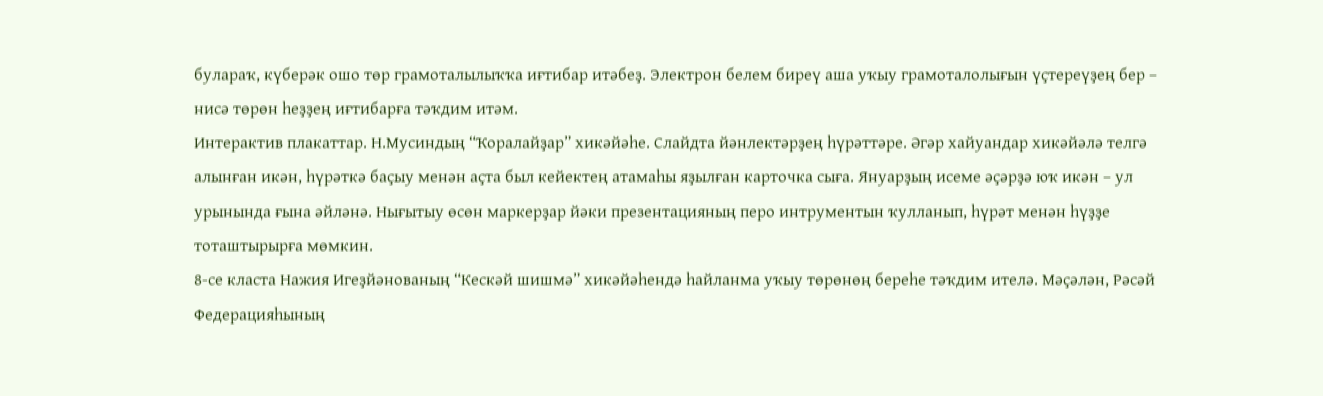булараҡ, күберәк ошо төр грамоталылыҡҡа иғтибар итәбеҙ. Электрон белем биреү аша уҡыу грамоталолығын үҫтереүҙең бер – нисә төрөн һеҙҙең иғтибарға тәҡдим итәм.
Интерактив плакаттар. Н.Мусиндың “Ҡоралайҙар” хикәйәһе. Слайдта йәнлектәрҙең һүрәттәре. Әгәр хайуандар хикәйәлә телгә алынған икән, һүрәткә баҫыу менән аҫта был кейектең атамаһы яҙылған карточка сыға. Януарҙың исеме әҫәрҙә юҡ икән – ул урынында ғына әйләнә. Нығытыу өсөн маркерҙар йәки презентацияның перо интрументын ҡулланып, һүрәт менән һүҙҙе тоташтырырға мөмкин.
8-се класта Нажия Игеҙйәнованың “Кескәй шишмә” хикәйәһендә һайланма уҡыу төрөнөң береһе тәҡдим ителә. Мәҫәлән, Рәсәй Федерацияһының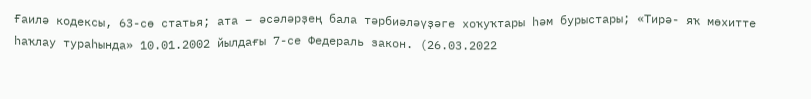Ғаилә кодексы, 63-сө статья; ата – әсәләрҙең бала тәрбиәләүҙәге хоҡуҡтары һәм бурыстары; «Тирә- яҡ мөхитте һаҡлау тураһында» 10.01.2002 йылдағы 7-се Федераль закон. (26.03.2022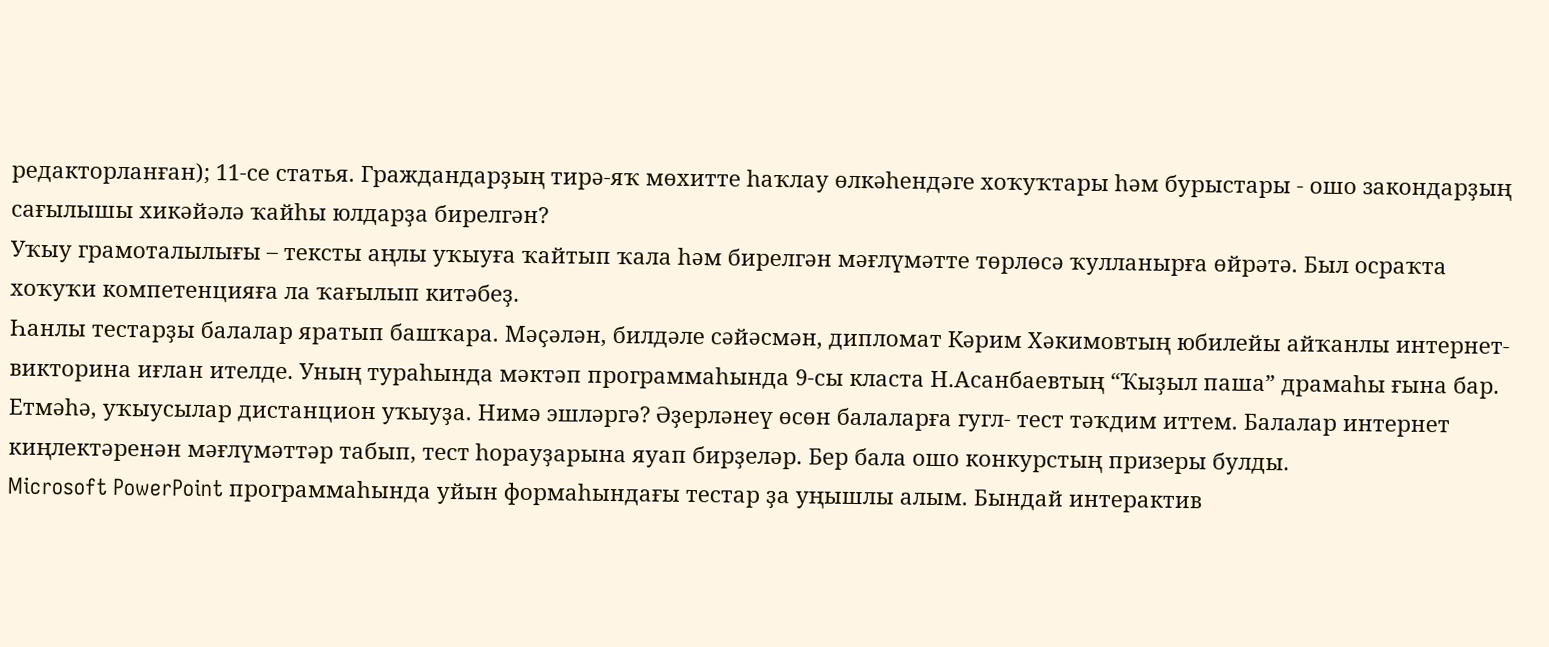редакторланған); 11-се статья. Граждандарҙың тирә-яҡ мөхитте һаҡлау өлкәһендәге хоҡуҡтары һәм бурыстары - ошо закондарҙың сағылышы хикәйәлә ҡайһы юлдарҙа бирелгән?
Уҡыу грамоталылығы – тексты аңлы уҡыуға ҡайтып ҡала һәм бирелгән мәғлүмәтте төрлөсә ҡулланырға өйрәтә. Был осраҡта хоҡуҡи компетенцияға ла ҡағылып китәбеҙ.
Һанлы тестарҙы балалар яратып башҡара. Мәҫәлән, билдәле сәйәсмән, дипломат Кәрим Хәкимовтың юбилейы айҡанлы интернет- викторина иғлан ителде. Уның тураһында мәктәп программаһында 9-сы класта Н.Асанбаевтың “Ҡыҙыл паша” драмаһы ғына бар. Етмәһә, уҡыусылар дистанцион уҡыуҙа. Нимә эшләргә? Әҙерләнеү өсөн балаларға гугл- тест тәҡдим иттем. Балалар интернет киңлектәренән мәғлүмәттәр табып, тест һорауҙарына яуап бирҙеләр. Бер бала ошо конкурстың призеры булды.
Microsoft PowerPoint программаһында уйын формаһындағы тестар ҙа уңышлы алым. Бындай интерактив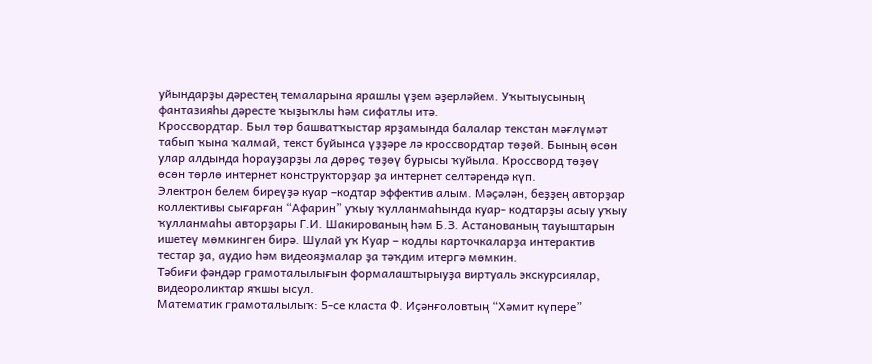уйындарҙы дәрестең темаларына ярашлы үҙем әҙерләйем. Уҡытыусының фантазияһы дәресте ҡыҙыҡлы һәм сифатлы итә.
Кроссвордтар. Был төр башватҡыстар ярҙамында балалар текстан мәғлүмәт табып ҡына ҡалмай, текст буйынса үҙҙәре лә кроссвордтар төҙөй. Бының өсөн улар алдында һорауҙарҙы ла дөрөҫ төҙөү бурысы ҡуйыла. Кроссворд төҙөү өсөн төрлө интернет конструкторҙар ҙа интернет селтәрендә күп.
Электрон белем биреүҙә куар –кодтар эффектив алым. Мәҫәлән, беҙҙең авторҙар коллективы сығарған “Афарин” уҡыу ҡулланмаһында куар- кодтарҙы асыу уҡыу ҡулланмаһы авторҙары Г.И. Шакированың һәм Б.З. Астанованың тауыштарын ишетеү мөмкинген бирә. Шулай уҡ Куар – кодлы карточкаларҙа интерактив тестар ҙа, аудио һәм видеояҙмалар ҙа тәҡдим итергә мөмкин.
Тәбиғи фәндәр грамоталылығын формалаштырыуҙа виртуаль экскурсиялар, видеороликтар яҡшы ысул.
Математик грамоталылыҡ: 5-се класта Ф. Иҫәнғоловтың “Хәмит күпере”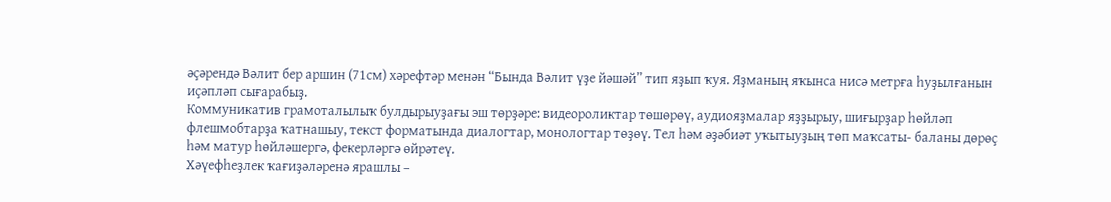әҫәрендә Вәлит бер аршин (71см) хәрефтәр менән “Бында Вәлит үҙе йәшәй” тип яҙып ҡуя. Яҙманың яҡынса нисә метрға һуҙылғанын иҫәпләп сығарабыҙ.
Коммуникатив грамоталылыҡ булдырыуҙағы эш төрҙәре: видеороликтар төшөрөү, аудиояҙмалар яҙҙырыу, шиғырҙар һөйләп флешмобтарҙа ҡатнашыу, текст форматында диалогтар, монологтар төҙөү. Тел һәм әҙәбиәт уҡытыуҙың төп маҡсаты- баланы дөрөҫ һәм матур һөйләшергә, фекерләргә өйрәтеү.
Хәүефһеҙлек ҡағиҙәләренә ярашлы –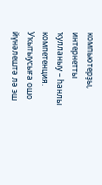компьютерҙы, интернетты ҡулланыу – һанлы компетенция. Уҡытыусыға ошо йүнәлештә лә эш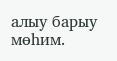алыу барыу мөһим.